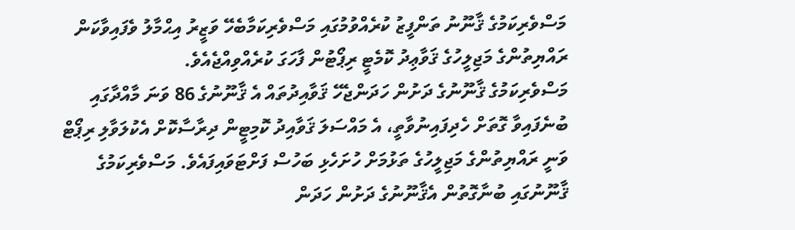މަސްވެރިކަމުގެ ޤާނޫނު ތަންފީޒު ކުރެއްވުމުގައި މަސްވެރިކަމާބެހޭ ވަޒީރު އިޙްމާލު ވެފައިވާކަން ރައްޔިތުންގެ މަޖިލީހުގެ ޤަވާޢިދު ކޮމެޓީ ރިޕޯޓުން ފާހަގަ ކުރެއްވިއްޖެއެވެ.
މަސްވެރިކަމުގެ ޤާނޫނުގެ ދަށުން ހަދަންޖެހޭ ޤަވާއިދުތައް އެ ޤާނޫނުގެ 86 ވަނަ މާއްދާގައި ބުނެފައިވާ ގޮތަށް ހެދިފައިނުވާތީ، އެ މައްސަލަ ޤަވާއިދު ކޮމިޓީން ދިރާސާކޮށް އެކުލަވާލި ރިޕޯޓް ވަނީ ރައްޔިތުންގެ މަޖިލީހުގެ ތަޅުމަށް ހުށަހެޅި ބަހުސް ފަށްޓަވައިފައެވެ. މަސްވެރިކަމުގެ ޤާނޫނުގައި ބުނާގޮތުން އެޤާނޫނުގެ ދަށުން ހަދަން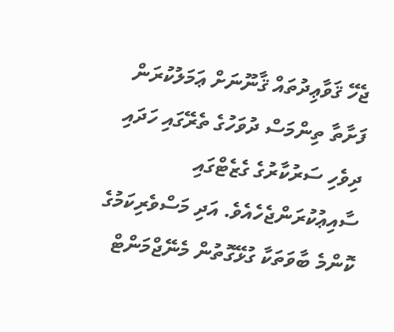ޖެހޭ ޤަވާޢިދުތައް ޤާނޫނަށް ޢަމަލުކުރަން ފަށާތާ ތިންމަސް ދުވަހުގެ ތެރޭގައި ހަދައި ދިވެހި ސަރުކާރުގެ ގެޒެޓްގައި ސާއިޢުކުރަންޖެހެއެވެ. އަދި މަސްވެރިކަމުގެ ކޮންމެ ބާވަތަކާ ގުޅޭގޮތުން މެނޭޖްމަންޓް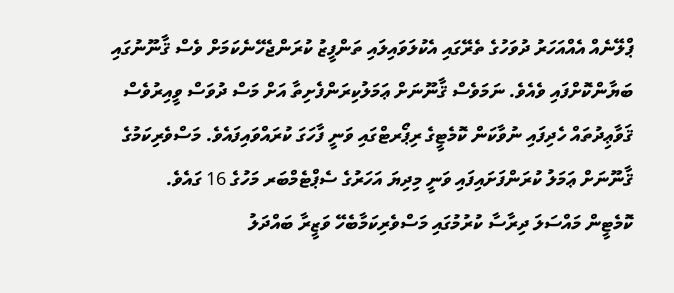ޕްލޭނެއް އެއްއަހަރު ދުވަހުގެ ތެރޭގައި އެކުލަވައިލައި ތަންފީޒު ކުރަންޖެހޭނެކަމަށް ވެސް ޤާނޫނުގައި ބަޔާންކޮށްފައި ވެއެވެ. ނަމަވެސް ޤާނޫނަށް ޢަމަލުކިރަންފެށިތާ އަށް މަސް ދުވަސް ވީއިރުވެސް ޤަވާޢިދުތައް ހެދިފައި ނުވާކަން ކޮމެޓީގެ ރިޕޯރޓްގައި ވަނީ ފާހަގަ ކުރައްވައިފައެވެ. މަސްވެރިކަމުގެ ޤާނޫނަށް ޢަމަލު ކުރަންފަށައިފައި ވަނީ މިދިޔަ އަހަރުގެ ސެޕްޓެމްބަރ މަހުގެ 16 ގައެވެ.
ކޮމެޓީން މައްސަލަ ދިރާސާ ކުރުމުގައި މަސްވެރިކަމާބެހޭ ވަޒީރާ ބައްދަލު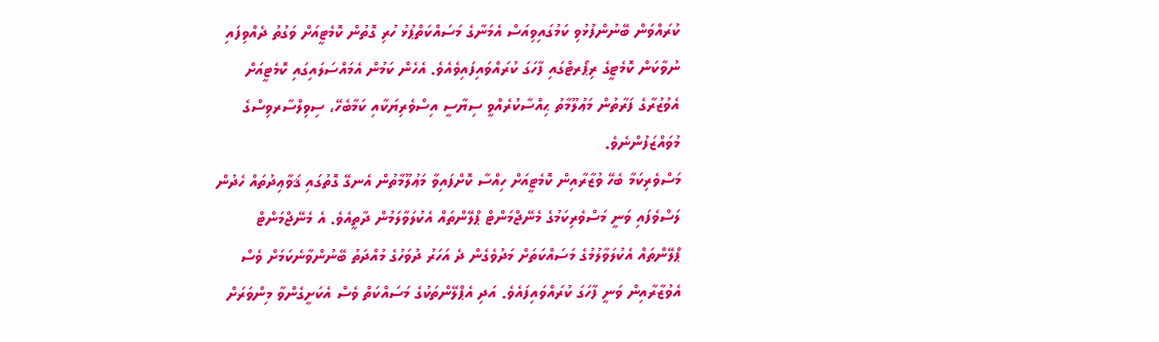ކުރައްވަން ބޭނުންފުޅުވި ކަމުގައިވިއަސް އެމަނާގެ މަސައްކަތްޕުޅު ހުރި ގޮތުން ކޮމެޓީއަށް ވަގުތު ދެއްވިފައި ނުވާކަން ކޮމެޓީގެ ރިޕޯރޓްގައި ފާހަގަ ކުރައްވައިފައިވެއެވެ. އެހެން ކަމުން އެމައްސަލައިގައި ކޮމެޓީއަށް އެވުޒުރާގެ ފަރާތުން މަޢުލޫމާތު ޙިއްސާކުރެއްވީ ސިޔާސީ އިސްވެރިޔަކާއި ކަމާބެހޭ، ސިވިލްސާރވިސްގެ މުވައްޒަފުންނެވެ.
މަސްވެރިކަމާ ބެހޭ ވުޒާރާއިން ކޮމެޓީއަށް ހިއްސާ ކޮށްފައިވާ މަޢުލޫމާތުން އެނގޭ ގޮތުގައި ޤަވާޢިދުތައް ހެދުން ލަސްވެފައި ވަނީ މަސްވެރިކަމުގެ މެނޭޖްމަންޓް ޕްލޭންތައް އެކުލަވާލަމުން ދާތީއެވެ. އެ މެނޭޖްމަންޓް ޕްލޭންތައް އެކުލަވާލުމުގެ މަސައްކަތަށް މަދުވެގެން ދެ އަހަރު ދުވަހުގެ މުއްދަތު ބޭނުންވާނެކަމަށް ވެސް އެވުޒާރާއިން ވަނީ ފާހަގަ ކުރައްވައިފައެވެ. އަދި އެޕްލޭންތަކުގެ މަސައްކަތް ވެސް އެކަށީގެންވާ މިންވަރަށް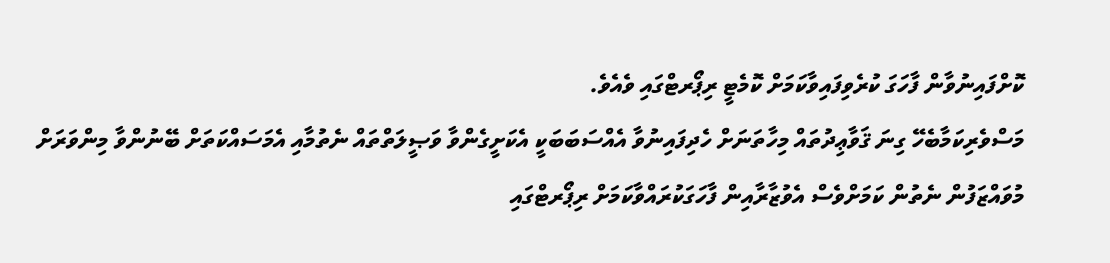ކޮށްފައިނުވާން ފާހަގަ ކުރެވިފައިވާކަމަށް ކޮމެޓީ ރިޕޯރޓްގައި ވެއެވެ.
މަސްވެރިކަމާބެހޭ ގިނަ ޤަވާޢިދުތައް މިހާތަނަށް ހެދިފައިނުވާ އެއްސަބަބަކީ އެކަށީގެންވާ ވަޞީލަތްތައް ނެތުމާއި އެމަސައްކަތަށް ބޭނުންވާ މިންވަރަށް މުވައްޒަފުން ނެތުން ކަމަށްވެސް އެވުޒާރާއިން ފާހަގަކުރައްވާކަމަށް ރިޕޯރޓްގައި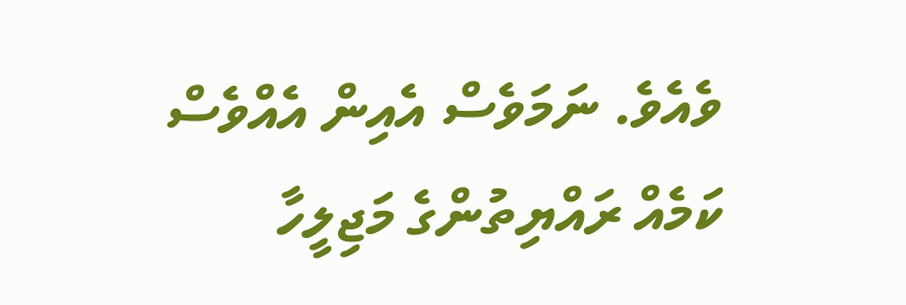ވެއެވެ. ނަމަވެސް އެއިން އެއްވެސް ކަމެއް ރައްޔިތުންގެ މަޖިލީހާ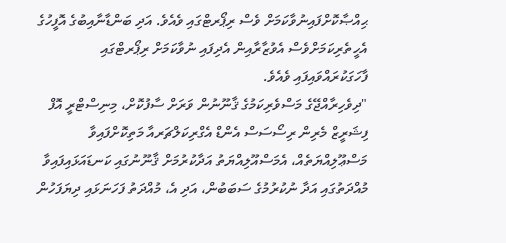ޙިއްޞާކޮށްފައިނުވާކަމަށް ވެސް ރިޕޯރޓްގައި ވެއެވެ. އަދި ބަންޑާނާއިބުގެ އޮފީހުގެ އެހީތެރިކަމަށްވެސް އެވުޒާރާއިން އެދިފައި ނުވާކަމަށް ރިޕޯރޓްގައި ފާހަގަކުރައްވައިފައި ވެއެވެ.
"ދިވެހިރާއްޖޭގެ މަސްވެރިކަމުގެ ޤާނޫނުން ވަރަށް ސާފުކޮށް، މިނިސްޓްރީ އޮފް ފިޝަރީޒް މެރިން ރިސޯސަސް އެންޑް އެގްރިކަލްޗަރއާ މަތިކޮށްފައިވާ މަސްޢޫލިއްޔަތެއް، އެމަސްއޫލިއްޔަތު އަދާކުރުމަށް ޤާނޫނުގައި ކަނޑައަޅައިފައިވާ މުއްދަތުގައި އަދާ ނުކުރުމުގެ ސަބަބުން، އަދި އެ، މުއްދަތު ފަހަނަޅައި ދިޔަފަހުން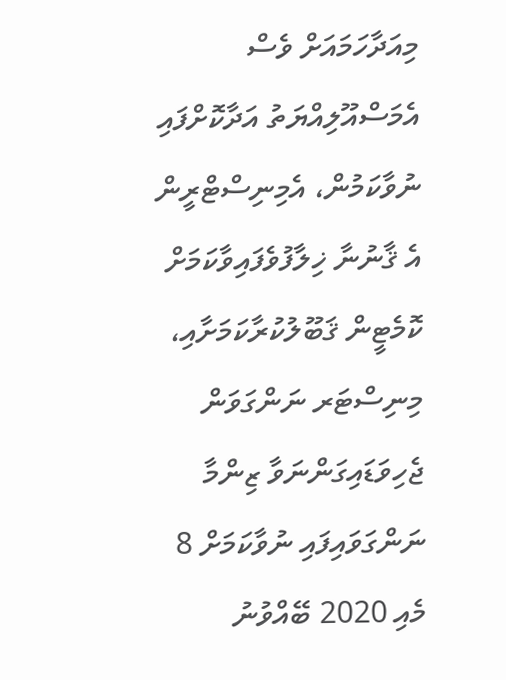މިއަދާހަމައަށް ވެސް އެމަސްއޫލިއްޔަތު އަދާކޮށްފައި ނުވާކަމުން، އެމިނިސްޓްރީން އެ ޤާނުނާ ޚިލާފުވެފައިވާކަމަށް ކޮމެޓީން ޤަބޫލުކުރާކަމަށާއި، މިނިސްޓަރ ނަންގަވަން ޖެހިވަޑައިގަންނަވާ ޒިންމާ ނަންގަވައިފައި ނުވާކަމަށް 8 މެއި 2020 ބޭއްވުނު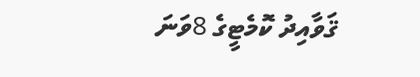ޤަވާއިދު ކޮމެޓީގެ 8ވަނަ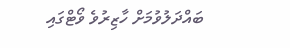ބައްދަލުވުމަށް ހާޒިރުވެ ވޯޓްގައި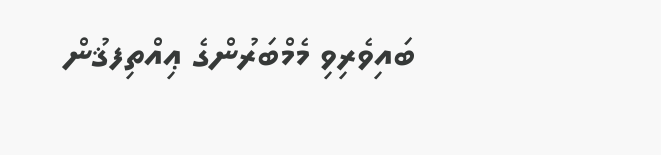ބައިވެރިވި މެމްބަރުންގެ ޢިއްތިފޤުން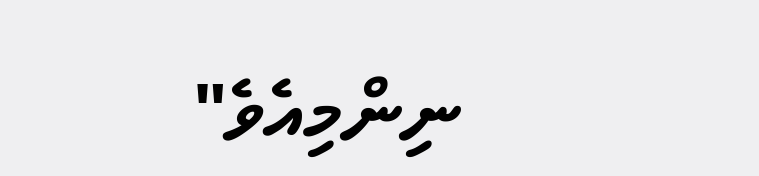ނިންމިއެވެ"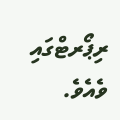ރިޕޯރޓްގައި ވެއެވެ.